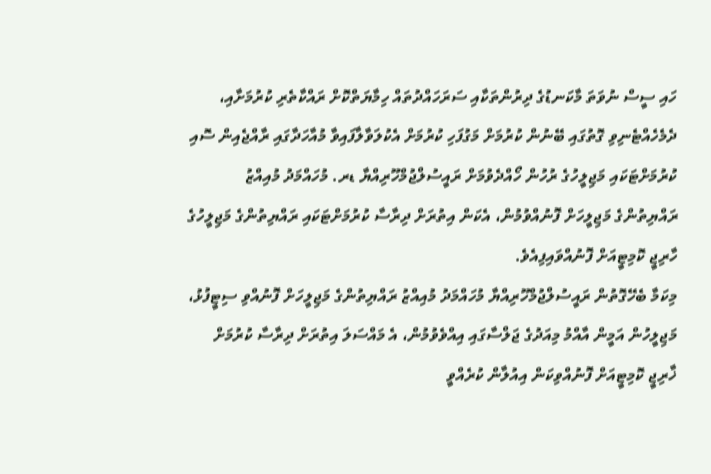ހައި ސީސް ނުވަތަ މާކަނޑުގެ ދިރުންތަކާއި ސަރަހައްދުތައް ހިމާޔަތްކޮށް ރައްކާތެރި ކުރުމަށާއި، ދެމެހެއްޓެނިވި ގޮތުގައި ބޭނުން ކުރުމަށް މަގުފަހި ކުރުމަށް އެކުލަވާލާފައިވާ މުއާހަދާގައި ރާއްޖެއިން ސޮއި ކުރުމަށްޓަކައި މަޖިލީހުގެ ރުހުން ހޯއްދެވުމަށް ރައީސުލްޖުމްހޫރިއްޔާ ޑރ. މުހައްމަދު މުއިއްޒު ރައްޔިތުންގެ މަޖިލީހަށް ފޮނުއްވުމުން، އެކަން އިތުރަށް ދިރާސާ ކުރުމަށްޓަކައި ރައްޔިތުންގެ މަޖިލީހުގެ ހާރިޖީ ކޮމިޓީއަށް ފޮނުއްވައިފިއެވެ.
މިކަމާ ބެހޭގޮތުން ރައީސުލްޖުމްހޫރިއްޔާ މުހައްމަދު މުއިއްޒު ރައްޔިތުންގެ މަޖިލީހަށް ފޮނުއްވި ސިޓީފުޅު، މަޖިލީހުން އަމީން އާއްމު މިއަދުގެ ޖަލްސާގައި އިއްވެވުމުން، އެ މައްސަލަ އިތުރަށް ދިރާސާ ކުރުމަށް ޚާރިޖީ ކޮމިޓީއަށް ފޮނުއްވިކަން އިއުލާން ކުރެއްވީ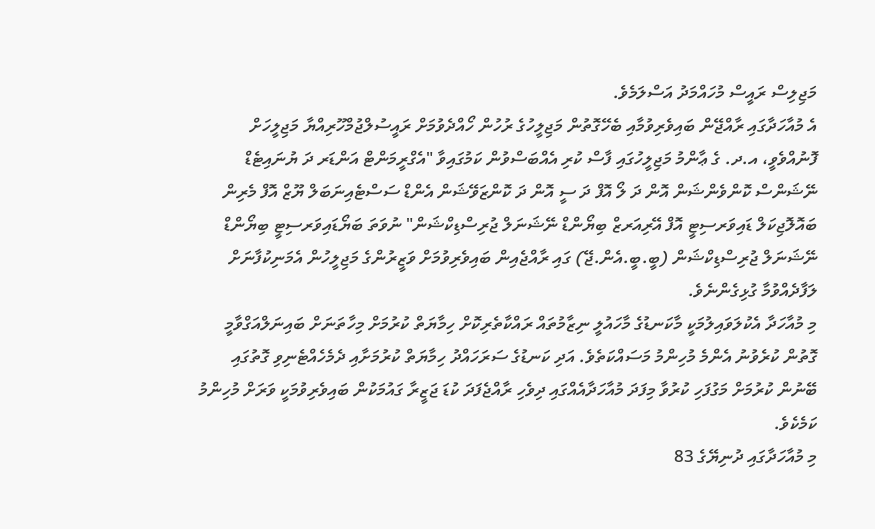މަޖިލިސް ރައީސް މުހައްމަދު އަސްލަމެވެ.
އެ މުއާހަދާގައި ރާއްޖޭން ބައިވެރިވުމާއި ބެހޭގޮތުން މަޖިލީހުގެ ރުހުން ހޯއްދެވުމަށް ރައީސުލްޖުމްހޫރިއްޔާ މަޖިލީހަށް ފޮނުއްވެވީ، އ.ދ. ގެ ޢާންމު މަޖިލީހުގައި ފާސް ކުރި އެއްބަސްވުން ކަމުގައިވާ "އެގްރީމަންޓް އަންޑަރ ދަ ޔުނައިޓެޑް ނޭޝަންސް ކޮންވެންޝަން އޮން ދަ ލޯ އޮފް ދަ ސީ އޮން ދަ ކޮންޒަވޭޝަން އެންޑް ސަސްޓެއިނަބަލް ޔޫޒް އޮފް މެރިން ބައޮލޮޖިކަލް ޑައިވަރސިޓީ އޮފް އޭރިއަރޒް ބިޔޯންޑް ނޭޝަނަލް ޖުރިސްޑިކްޝަން" ނުވަތަ ބަޔޯޑައިވަރސިޓީ ބިޔޯންޑް ނޭޝަނަލް ޖުރިސްޑިކްޝަން (ބީ.ބީ.އެން.ޖޭ) ގައި ރާއްޖެއިން ބައިވެރިވުމަށް ވަޒީރުންގެ މަޖިލީހުން އެމަނިކުފާނަށް ލަފާދެއްވުމާ ގުޅިގެންނެވެ.
މި މުއާހަދާ އެކުލަވައިލުމަކީ މާކަނޑުގެ މާހައުލީ ނިޒާމުތައް ރައްކާތެރިކޮށް ހިމާޔަތް ކުރުމަށް މިހާތަނަށް ބައިނަލްއަގްވާމީ ގޮތުން ކުރެވުނު އެންމެ މުހިންމު މަސައްކަތެވެ. އަދި ކަނޑުގެ ސަރަހައްދު ހިމާޔަތް ކުރުމަށާއި ދެމެހެއްޓެނިވި ގޮތުގައި ބޭނުން ކުރުމަށް މަގުފަހި ކުރުވާ މިފަދަ މުއާހަދާއެއްގައި ދިވެހި ރާއްޖެފަދަ ކުޑަ ޖަޒީރާ ގައުމަކުން ބައިވެރިވުމަކީ ވަރަށް މުހިންމު ކަމެކެވެ.
މި މުއާހަދާގައި ދުނިޔޭގެ 83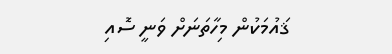ޤައުމަކުން މިހާތަނަށް ވަނީ ސޮއި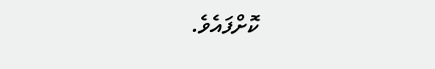ކޮށްފައެވެ.